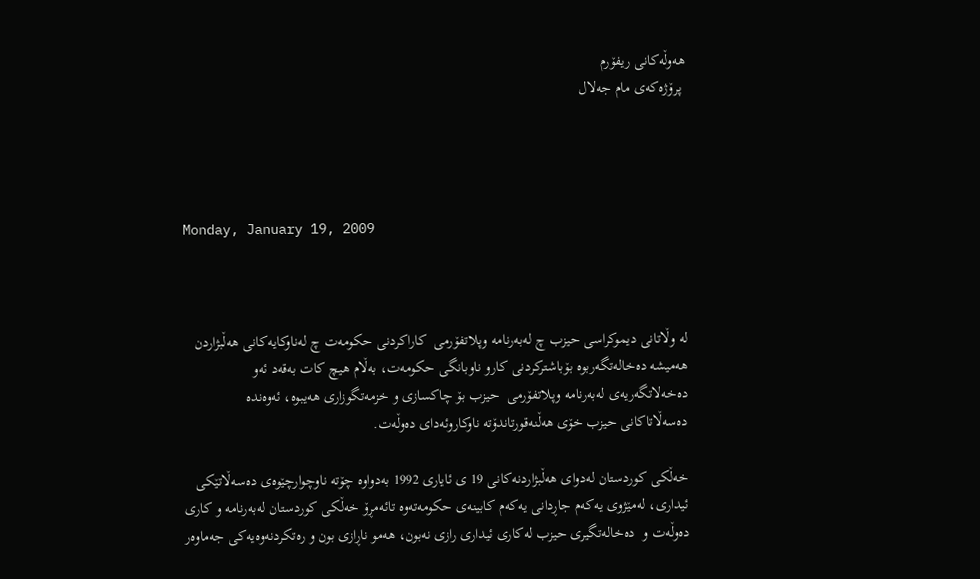هه‌وڵه‌كانی‌ ریفۆرم
 پرۆژه‌که‌ی مام جه‌لال




Monday, January 19, 2009



له‌ وڵاتانی دیموکراسی حیزب چ له‌به‌رنامه‌ وپلاتفۆرمی  کاراکردنی حکومه‌ت چ له‌ناوکایه‌کانی هه‌ڵبژاردن هه‌میشه‌ ده‌خاله‌تگه‌ربوه‌ بۆباشترکردنی کارو ناوبانگی حکومه‌ت، به‌ڵام هیچ کات به‌قه‌د ئه‌و ده‌خه‌لاتگه‌ریه‌ی له‌به‌رنامه‌ وپلاتفۆرمی  حیزب بۆ چاکسازی و خزمه‌تگوزاری هه‌یبوه‌، ئه‌وه‌نده‌ ده‌سه‌ڵاتاکانی حیزب خۆی هه‌ڵنه‌قورتاندۆته‌ ناوکاروئه‌دای ده‌وڵه‌ت.

خه‌ڵکی کوردستان له‌دوای هه‌ڵبژاردنه‌کانی 19 ی ئایاری 1992 به‌دواوه‌ چۆته ‌ناوچوارچێوه‌ی ده‌سه‌ڵاتێکی ئیداری، له‌مێژوی یه‌که‌م جاڕدانی یه‌که‌م کابینه‌ی حکومه‌ته‌وه‌ تائه‌مڕۆ خه‌ڵکی کوردستان له‌به‌رنامه‌ و کاری ده‌وڵه‌ت و  ده‌خاله‌تگیری حیزب له‌کاری ئیداری رازی نه‌بون، هه‌مو ناڕازی بون و ره‌تکردنه‌وه‌یه‌کی جه‌ماوه‌ر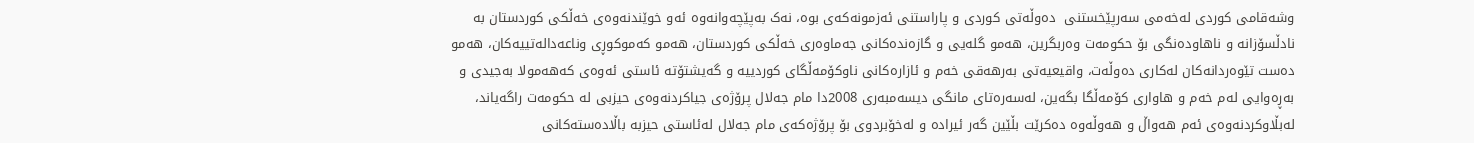وشه‌قامی کوردی له‌خه‌می سه‌رپێخستنی  ده‌وڵه‌تی کوردی و پاراستنی ئه‌زمونه‌که‌ی بوه‌، نه‌ک به‌پێچه‌وانه‌وه‌ ئه‌و خوێندنه‌وه‌ی خه‌ڵکی کوردستان به‌ نادڵسۆزانه و ناهاوده‌نگی بۆ حکومه‌ت وه‌ربگرین، هه‌مو گله‌یی و گازه‌نده‌کانی جه‌ماوه‌ری خه‌ڵکی کوردستان، هه‌مو که‌موکوڕی وناعه‌داله‌تییه‌کان، هه‌مو ده‌ست تێوه‌ردانه‌کان له‌کاری ده‌وڵه‌ت، واقیعیه‌تی به‌رهه‌قی خه‌م و ئازاره‌کانی ناوکۆمه‌ڵگای کوردییه‌ و گه‌یشتۆته‌ ئاستی ئه‌وه‌ی که‌هه‌مولا به‌جیدی و به‌ڕه‌وایی له‌م خه‌م و هاواری کۆمه‌ڵگا بگه‌ین، له‌سه‌ره‌تای مانگی دیسه‌مبه‌ری 2008دا مام جه‌لال پرۆژه‌ی جیاکردنه‌وه‌ی حیزبی له ‌حکومه‌ت راگه‌یاند، له‌بڵاوکردنه‌وه‌ی ئه‌م هه‌واڵ و هه‌وڵه‌وه‌ ده‌کرێت بڵێین گه‌ر ئیراده ‌و له‌خۆبردوی بۆ پرۆژه‌که‌ی مام جه‌لال له‌ئاستی حیزبه ‌باڵاده‌سته‌کانی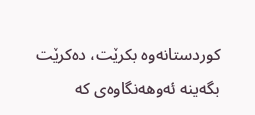کوردستانه‌وه ‌بکرێت، ده‌کرێت بگه‌ینه‌ ئه‌وهه‌نگاوه‌ی که‌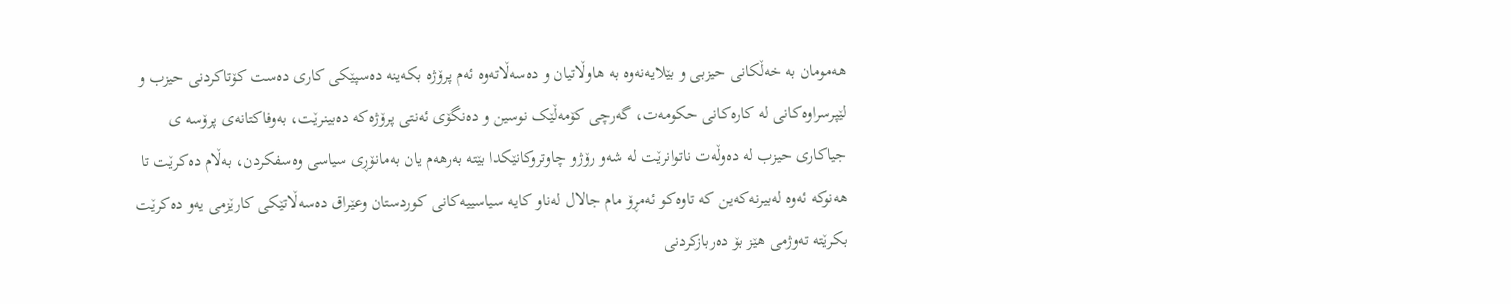هه‌مومان به‌ خه‌ڵکانی حیزبی و بێلایه‌نه‌وه‌ به‌ هاوڵاتیان و ده‌سه‌ڵاته‌وه‌ ئه‌م پرۆژه‌ بکه‌ینه‌ ده‌سپێکی کاری ده‌ست کۆتاکردنی حیزب و لێپرسراوه‌کانی له‌ کاره‌کانی حکومه‌ت، گه‌رچی کۆمه‌ڵێک نوسین و ده‌نگۆی ئه‌نتی پرۆژه‌که‌ ده‌بینرێت، به‌وفاکتانه‌ی پرۆسه‌ ی جیاکاری حیزب له‌ ده‌وڵه‌ت ناتوانرێت له‌ شه‌و رۆژو چاوتروکانێکدا بێته‌ به‌رهه‌م یان به‌مانۆڕی سیاسی وه‌سفکردن، به‌ڵام ده‌کرێت تا هه‌نوکه‌ ئه‌وه‌ له‌بیرنه‌که‌ین که ‌تاوه‌کو ئه‌مڕۆ مام جالال له‌ناو کایه‌ سیاسییه‌کانی کوردستان وعێراق ده‌سه‌ڵاتێکی کارێزمی یه‌و ده‌کرێت بکرێته‌ ته‌وژمی هێز بۆ ده‌ربازکردنی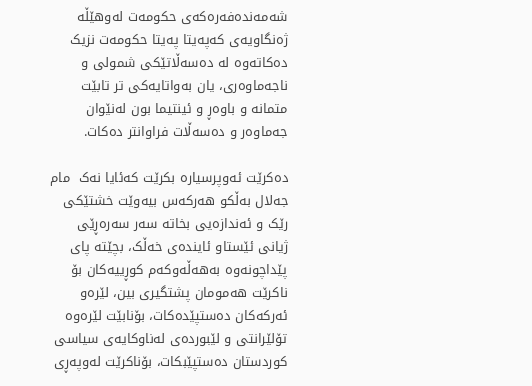شه‌مه‌نده‌فه‌ره‌که‌ی حکومه‌ت له‌وهێڵه‌ ژه‌نگاویه‌ی که‌په‌یتا په‌یتا حکومه‌ت نزیک ده‌کاته‌وه‌ له‌ ده‌سه‌ڵاتێکی شمولی و ناجه‌ماوه‌ری، یان به‌واتایه‌کی تر تابێت متمانه ‌و باوه‌ڕ و ئینتیما بون له‌نێوان جه‌ماوه‌ر و ده‌سه‌ڵات فراوانتر ده‌کات.

ده‌کرێت ئه‌وپرسیاره‌ بکرێت که‌ئایا نه‌ک  مام جه‌لال به‌ڵکو هه‌رکه‌س بیه‌وێت خشتێکی رێک و ئه‌ندازه‌یی بخاته‌ سه‌ر سه‌ره‌ڕێی ژیانی ئێستاو ئاینده‌ی خه‌ڵک، بچێته‌ پای پێداچونه‌وه‌ به‌هه‌ڵه‌وکه‌م کوڕییه‌کان بۆ ناکرێت هه‌مومان پشتگیری بین، لێره‌و ئه‌رکه‌کان ده‌ستپێده‌کات، بۆنابێت لێره‌وه‌ تۆلێرانتی و لێبورده‌ی له‌ناوکایه‌ی سیاسی کوردستان ده‌ستپێبکات، بۆناکرێت له‌وپه‌ڕی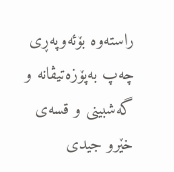راسته‌وه‌ بۆئه‌وپه‌ڕی چه‌پ به‌پۆزه‌تیڤانه‌ و گه‌شبینی و‌ قسه‌ی خێرو جیدی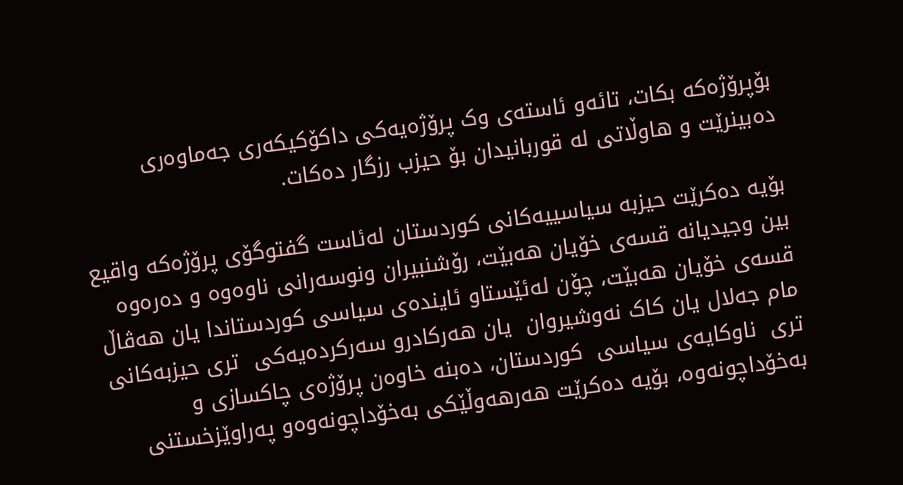بۆپرۆژه‌که ‌بکات، تائه‌و ئاسته‌ی وک پرۆژه‌یه‌کی داکۆکیکه‌ری جه‌ماوه‌ری ده‌بینرێت و هاوڵاتی له ‌قوربانیدان بۆ حیزب رزگار ده‌کات.

بۆیه ‌ده‌کرێت حیزبه ‌سیاسییه‌کانی کوردستان له‌ئاست گفتوگۆی پرۆژه‌که‌ واقیع بین وجیدیانه‌ قسه‌ی خۆیان هه‌بێت، رۆشنبیران ونوسه‌رانی ناوه‌وه‌ و ده‌ره‌وه‌ قسه‌ی خۆیان هه‌بێت، چۆن له‌ئێستاو ئاینده‌ی سیاسی کوردستاندا یان هه‌ڤاڵ مام جه‌لال یان کاک نه‌وشیروان  یان هه‌رکادرو سه‌رکرده‌یه‌کی  تری حیزبه‌کانی تری  ناوکایه‌ی سیاسی  کوردستان، ده‌بنه‌ خاوه‌ن پرۆژه‌ی چاکسازی و به‌خۆداچونه‌وه‌، بۆیه‌ ده‌کرێت هه‌رهه‌وڵێکی به‌خۆداچونه‌وه‌و په‌راوێزخستنی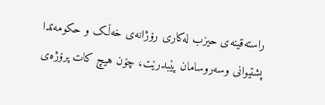راسته‌قینه‌ی حیزب له‌کاری رۆژانه‌ی خه‌ڵک و حکومه‌تدا پشتیوانی وسه‌روسامان پێبدرێت، چۆن هیچ کات پرۆژه‌ی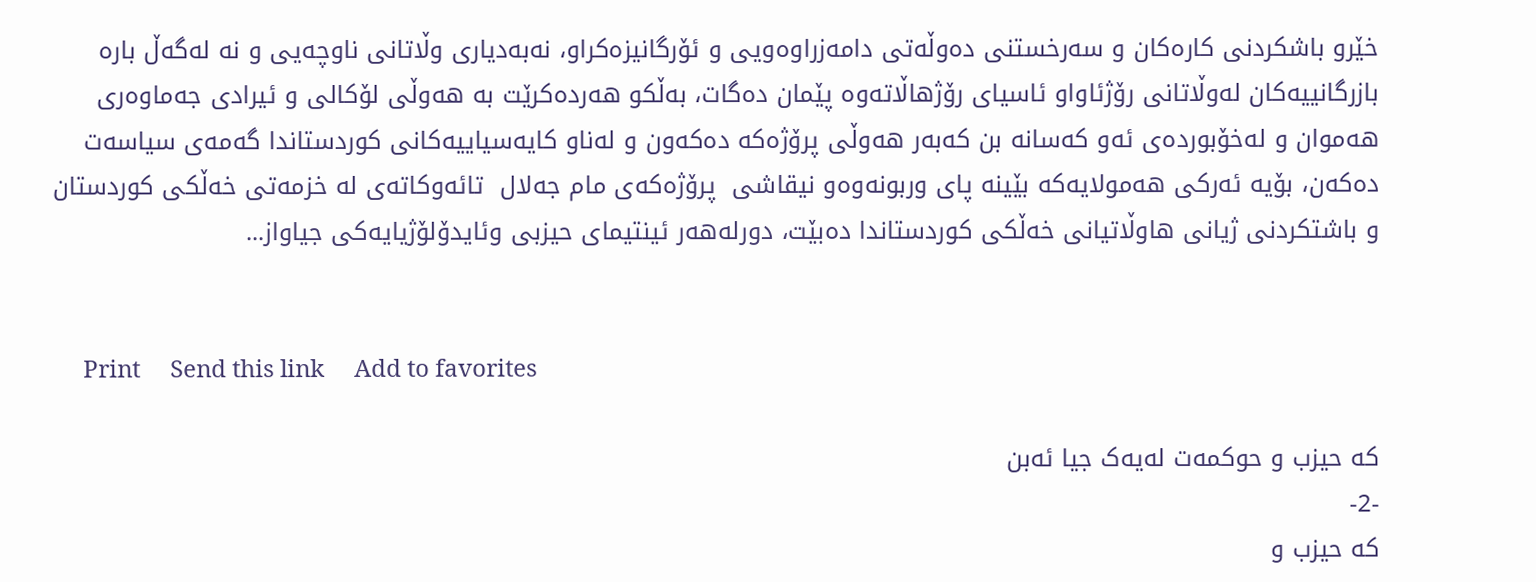خێرو باشکردنی کاره‌کان و سه‌رخستنی ده‌وڵه‌تی دامه‌زراوه‌ویی و ئۆرگانیزه‌کراو، نه‌به‌دیاری وڵاتانی ناوچه‌یی و نه ‌له‌گه‌ڵ باره‌ بازرگانییه‌کان له‌وڵاتانی رۆژئاواو ئاسیای رۆژهاڵاته‌وه‌ پێمان ده‌گات، به‌ڵکو هه‌رده‌کرێت به‌ هه‌وڵی لۆکالی و ئیرادی جه‌ماوه‌ری هه‌موان و له‌خۆبورده‌ی ئه‌و که‌سانه‌ بن که‌به‌ر هه‌وڵی پرۆژه‌که‌ ده‌که‌ون و له‌ناو کایه‌سیاییه‌کانی کوردستاندا گه‌مه‌ی سیاسه‌ت ده‌که‌ن، بۆیه‌ ئه‌رکی هه‌مولایه‌که‌ بێینه‌ پای وربونه‌وه‌و نیقاشی  پرۆژه‌که‌ی مام جه‌لال  تائه‌وکاته‌ی له ‌خزمه‌تی خه‌ڵکی کوردستان و باشتکردنی ژیانی هاوڵاتیانی خه‌ڵکی کوردستاندا ده‌بێت، دورله‌هه‌ر ئینتیمای حیزبی وئایدۆلۆژیایه‌کی جیاواز...


     Print     Send this link     Add to favorites

که‌ حیزب و حوکمه‌ت له‌یه‌ک جیا ئه‌بن
-2-
که‌ حیزب و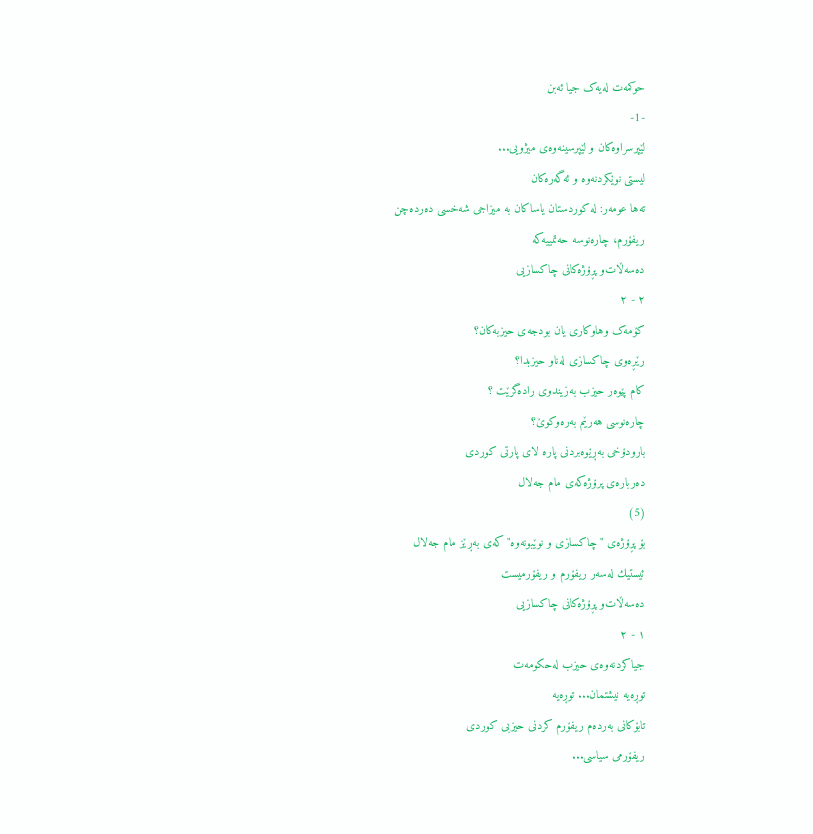حوکمه‌ت له‌یه‌ک جیا ئه‌بن
-1-
لێپرسراوه‌كان و لێپرسینه‌وه‌ی میژویی...
لیستی نوێكردنه‌وه‌ و ئه‌گه‌ره‌كان
ته‌ها عومه‌ر: له‌ كوردستان یاساكان به‌ میزاجی شه‌خسی ده‌رده‌چن
ریفۆرم، چاره‌نوسه‌ حه‌تمییه‌كه‌
ده‌سه‌ڵات‌و پڕۆژه‌کانی چاکسازیی
٢ - ٢
کۆمه‌ک وهاوکاری یان بودجه‌ی حیزبه‌کان؟
رێڕه‌وی‌ چاكسازی‌ له‌ناو حیزبدا؟
كام پێوه‌ر حیزب به‌زیندوی‌ راده‌گرێت ؟
چارەنوسی هەرێم بەرەوکوێ؟
بارودۆخی به‌ڕێوه‌بردنی پاره‌ لای پارتی كوردی
ده‌رباره‌ی‌ پرۆژه‌كه‌ی‌ مام جه‌لال
(5)
بۆ پڕۆژه‌ی‌ "چاكسازی‌ و نوێبونه‌وه‌"كه‌ی‌ به‌ڕێز مام جه‌لال
ئیستیك له‌سه‌ر ریفۆرم و ریفۆرمیست
ده‌سه‌ڵات‌و پڕۆژه‌کانی چاکسازیی
١ - ٢
جیاكردنه‌وه‌ی‌ حیزب له‌حكومه‌ت
توڕه‌یه‌ نیشتمان... توڕه‌یه‌
تابۆكانی‌ به‌رده‌م ریفۆرم كردنی‌ حیزبی‌ كوردی‌
ریفۆرمی سیاسی...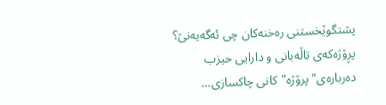پشتگوێخستنی ره‌خنه‌کان چی ئه‌گه‌یه‌نێ؟
پڕۆژه‌كه‌ی‌ تاڵه‌بانی‌ و دارایی‌ حیزب
ده‌رباره‌ی‌"پرۆژه‌"كانی‌ چاكسازی‌...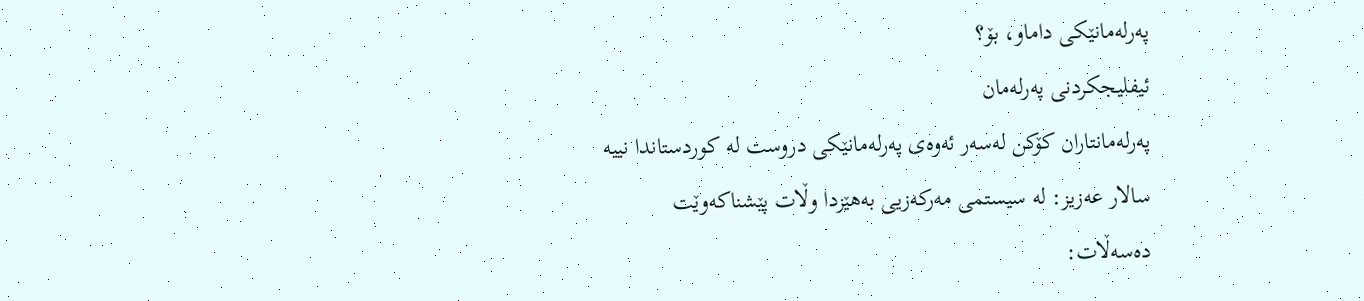په‌رله‌مانێكی‌ داماو، بۆ؟
ئیفلیجكردنی په‌‌رله‌‌مان
په‌رله‌مانتاران كۆكن له‌سه‌ر ئه‌وه‌ی‌ په‌رله‌مانێكی‌ دروست له‌ كوردستاندا نییه‌
سالار عه‌زیز: له‌ سیستمی مه‌ركه‌زیی به‌هێزدا وڵات پێشناكه‌وێت
ده‌سه‌ڵات: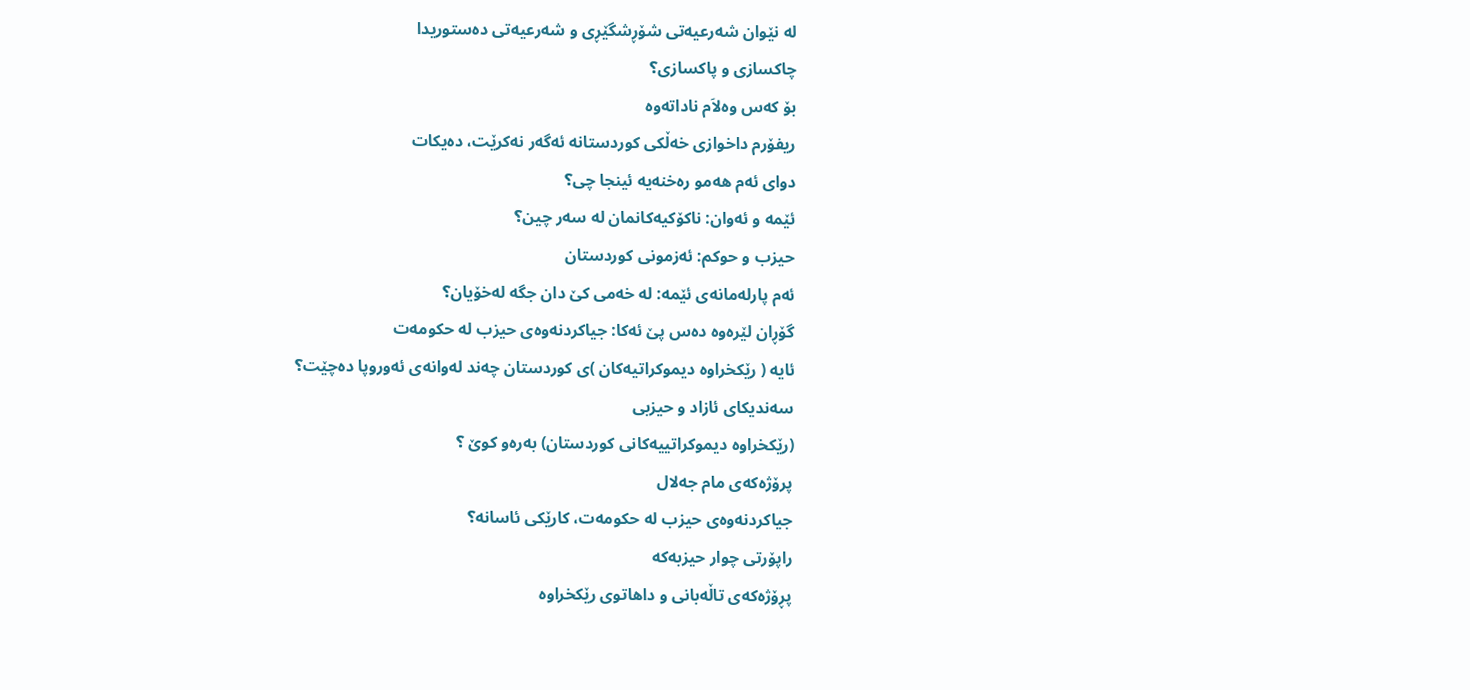له‌ نێوان شه‌رعیه‌تی‌ شۆڕشگێڕی و شه‌رعیه‌تی‌ ده‌ستوریدا
چاکسازی و پاکسازی؟
بۆ كه‌س وه‌لاَم ناداته‌وه‌
ریفۆرم داخوازی‌ خه‌ڵكی‌ كوردستانه‌ ئه‌گه‌ر نه‌كرێت، ده‌یكات
دوای ئه‌م هه‌مو ره‌خنه‌یه‌ ئینجا چی؟
ئێمه‌ و ئه‌وان: ناکۆکیه‌کانمان له‌ سه‌ر چین؟
حیزب و حوکم: ئه‌زمونی کوردستان
ئه‌م پارله‌مانه‌ی ئێمه‌: له‌ خه‌می کێ دان جگه‌ له‌خۆیان؟
گۆڕان لێره‌وه‌ ده‌س پێ ئه‌کا: جیاکردنه‌وه‌ی حیزب له‌ حکومه‌ت
ئایه‌ ( رێكخراوه‌ دیموكراتیه‌كان )ی كوردستان چه‌ند له‌وانه‌ی ئه‌وروپا ده‌چێت؟
سه‌ندیكای‌ ئازاد ‌و حیزبی‌
(رێكخراوه‌ دیموكراتییه‌كانی كوردستان) به‌ره‌و كوێ‌ ؟
پرۆژه‌که‌ی مام جه‌لال
جیاكردنه‌وه‌ی‌ حیزب له‌ حكومه‌ت، كارێكی‌ ئاسانه‌؟
راپۆرتی‌ چوار حیزبه‌كه‌
پڕۆژه‌كه‌ی‌ تاڵه‌بانی‌ و داهاتوی‌ رێكخراوه‌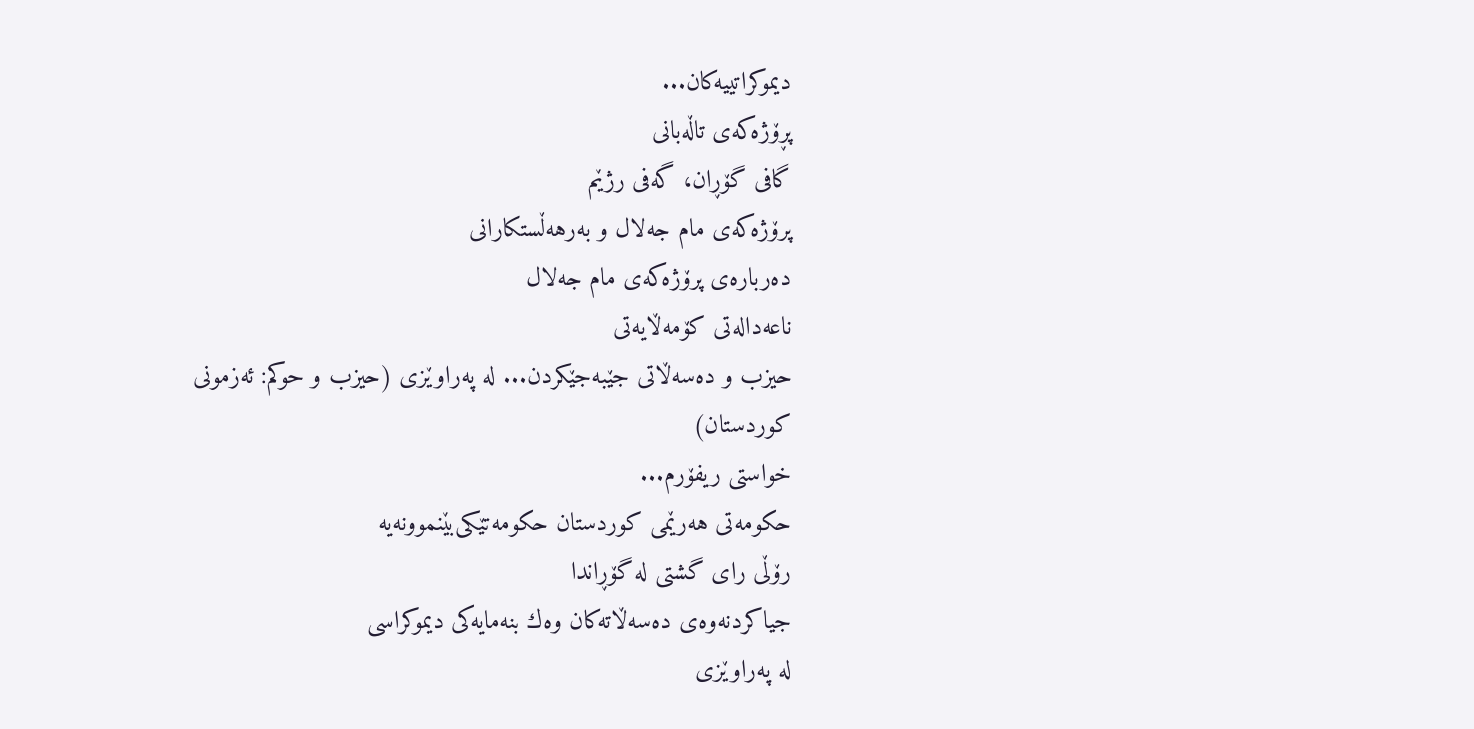دیموكراتییه‌كان...
پڕۆژه‌كه‌ی‌ تاڵه‌بانی‌
گافی گۆڕان‌، گه‌فی رژێم
پرۆژه‌كه‌ی‌ مام جه‌لال و به‌رهه‌ڵستكارانی‌
ده‌رباره‌ی‌ پرۆژه‌كه‌ی‌ مام جه‌لال
ناعه‌داله‌تی كۆمه‌ڵایه‌تی
حیزب و ده‌سه‌ڵاتی‌ جێبه‌جێكردن... له‌ په‌راوێزی ‌(حیزب و حوكم: ئه‌زمونی‌ كوردستان)
خواستی‌ ریفۆرم...
حكومه‌تی‌ هه‌رێمی‌ كوردستان حكومه‌تێكی‌بێنموونه‌یه‌
رۆڵی‌ رای‌ گشتی‌ له‌ گۆڕاندا
جیاكردنه‌وه‌ی‌ ده‌سه‌ڵاته‌كان وه‌ك بنه‌مایه‌كی‌ دیموكراسی‌
له‌ په‌راوێزی‌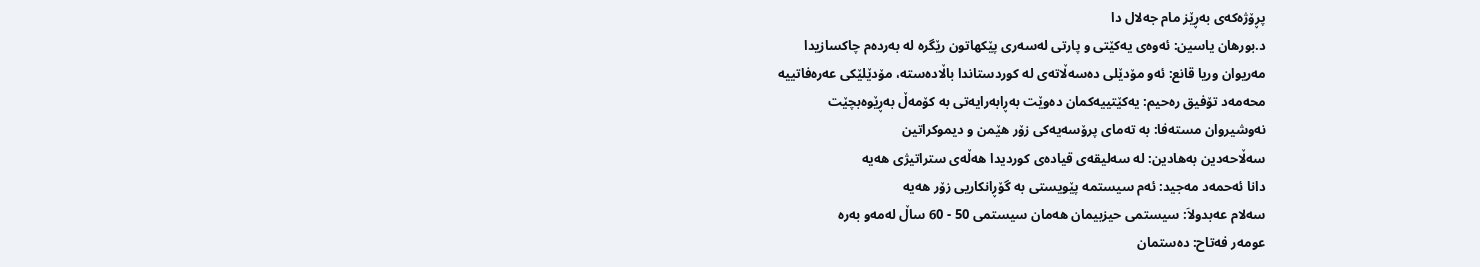پڕۆژه‌كه‌ی‌ به‌ڕێز مام جه‌لال دا
د.بورهان یاسین: ئه‌وه‌ی‌ یه‌كێتی‌ ‌و پارتی‌ له‌سه‌ری‌ پێكهاتون رێگره‌ له‌ به‌رده‌م چاكسازیدا
مه‌ریوان وریا قانع: ئه‌و مۆدێلی‌ ده‌سه‌ڵاته‌ی‌ له‌ كوردستاندا باڵاده‌سته‌، مۆدێلێكی‌ عه‌ره‌فاتییه‌
محه‌مه‌د تۆفیق ره‌حیم: یەكێتییەكمان دەوێت بەڕابەرایەتی بە كۆمەڵ بەڕێوەبچێت
نه‌وشیروان مسته‌فا: بە تەمای پرۆسەیەكی زۆر هێمن و دیموكراتین
سه‌ڵاحه‌دین به‌هادین: له‌ سه‌لیقه‌ی‌ قیاده‌ی‌ كوردیدا هه‌ڵه‌ی‌ ستراتیژی‌ هه‌یه‌
دانا ئه‌حمه‌د مه‌جید: ئه‌م سیستمه‌ پێویستی به‌ گۆڕانكاریی زۆر هه‌یه‌
سه‌لام عه‌بدولاَ: سیستمی‌ حیزبیمان هه‌مان سیستمی‌ 50 - 60 ساڵ له‌مه‌و به‌ره‌
عومه‌ر فه‌تاح: ده‌ستمان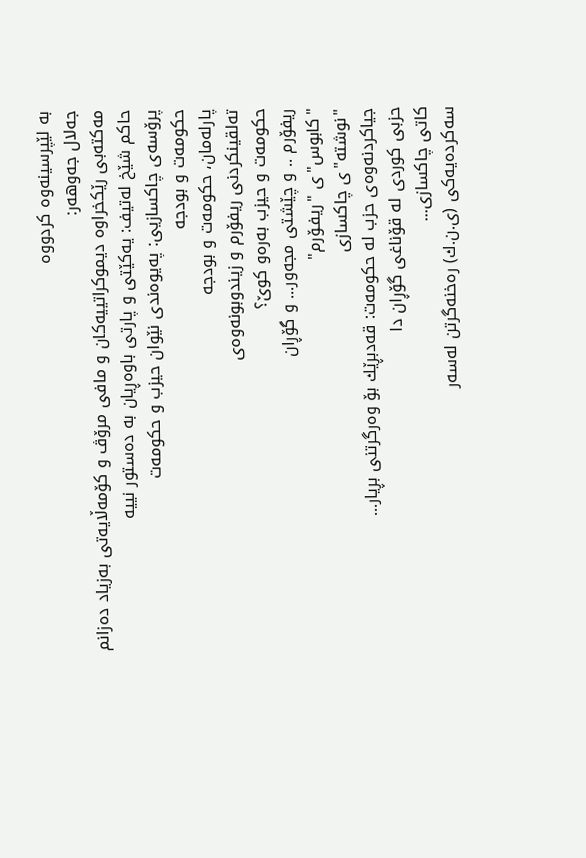به‌ لێپرسینه‌وه‌ كردووه‌
جه‌لال جه‌وهه‌ر:
مه‌كته‌بی‌ رێكخراوه‌ دیموكراتییه‌كان و مافی‌ مرۆڤ و كۆمه‌ڵایه‌تی‌ به‌زیاد ده‌زانم
حاكم شێخ له‌تیف: یه‌كێتی‌ و پارتی‌ باوه‌ڕیان به‌ ده‌ستور نییه
پرۆسه‌ی‌ چاكسازیی‌: په‌یوه‌ندی‌ نێوان حیزب و حكومه‌ت
حکومه‌ت و بودجه
پارله‌مان، حکومه‌ت و بودجه
ته‌لقینكردنی ریفۆرم ‌و زیندوبونه‌وه‌ی
حكومه‌ت ‌و حیزب به‌ره‌و كوێ‌؟
ریفۆرم .. و چێشتی مجه‌ور... و گۆڕان
"كابوس"ی "ریفـۆرم"
"نوشته‌"ی‌ چاكسازی
جیاكردنه‌وه‌ی‌ حزب له‌ حكومه‌ت: قه‌دبڕێك بۆ وه‌رگرتنی‌ بڕیار...
حزبی كوردی له‌ قۆناغی گۆڕان دا
كاتی چاكسازی...
سه‌كرده‌یه‌كی (ی‌.ن.ك) ره‌خنه‌گرتن له‌سه‌ر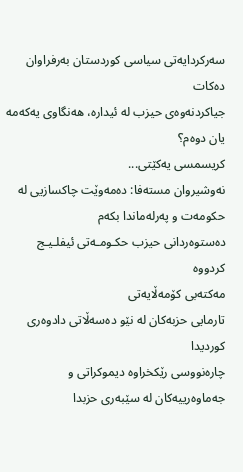سه‌ركردایه‌تی‌ سیاسی كوردستان به‌رفراوان ده‌كات
جیاكردنه‌وه‌ی‌ حیزب له‌ ئیداره‌، هه‌نگاوی یه‌که‌مه‌ یان دوه‌م‌؟
كریسمسی‌ یه‌كێتی‌...
نه‌وشیروان مسته‌فا: ده‌مه‌وێت چاكسازیی‌ له‌ حكومه‌ت و په‌رله‌ماندا بكه‌م
ده‌ستوه‌ردانی‌ حیزب حكـومـه‌تی‌ ئیفلـیـج كردووه‌
مه‌كته‌بی‌ كۆمه‌ڵایه‌تی‌
تارمایی‌ حزبه‌كان له‌ نێو ده‌سه‌ڵاتی‌ دادوه‌ری کوردیدا
چاره‌نووسی‌ رێكخراوه‌ دیموكراتی و جه‌ماوه‌رییه‌كان له‌ سێبه‌ری‌ حزبدا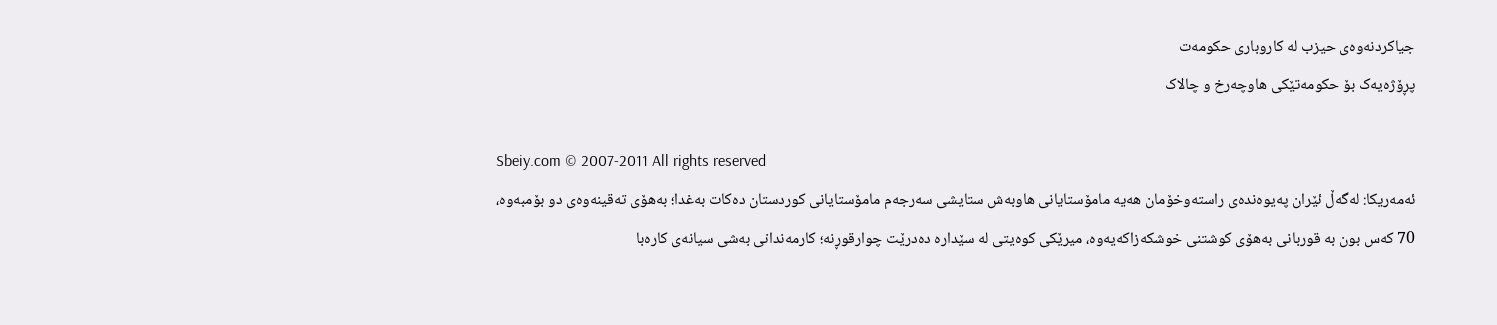جیاكردنه‌وه‌ی‌ حیزب له‌ كاروباری‌ حكومه‌ت
پڕۆژه‌یه‌ک بۆ حکومه‌تێکی هاوچه‌رخ و چالاک

Sbeiy.com © 2007-2011 All rights reserved
ئه‌مه‌ریكا: له‌گه‌ڵ ئێران په‌یوه‌نده‌ی‌ راسته‌وخۆمان هه‌یه‌ مامۆستایانی هاوبه‌ش ستایشی سه‌رجه‌م مامۆستایانی‌ كوردستان ده‌كات به‌غدا؛ به‌هۆی ته‌قینه‌وه‌ی دو بۆمبه‌وه، 70 كه‌س بون به‌ قوربانی‌ به‌هۆی‌ كوشتنی‌ خوشكه‌زاكه‌یه‌وه‌، میرێكی كوه‌یتی‌ له‌ سێداره‌ ده‌درێت چوارقوڕنه‌؛ كارمه‌ندانی به‌شی سیانه‌ی كاره‌با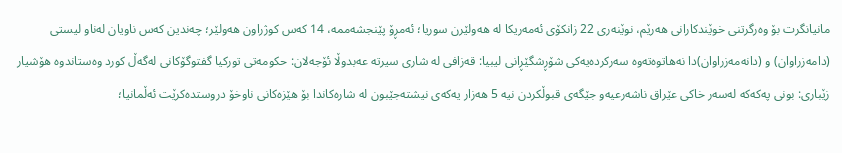مانیانگرت بۆ وه‌رگرتنی خوێندكارانی هه‌رێم، نوێنه‌ری‌ 22 زانكۆی‌ ئه‌مه‌ریكا له‌ هه‌ولێرن سوریا؛ ئه‌مڕۆ پێنجشه‌ممه‌، 14 كه‌س كوژراون هه‌ولێر؛ چه‌ندین كه‌س ناویان له‌ناو ليستى (دامه‌زراوان) و (دانه‌مه‌زراوان)دا نه‌هاتوه‌ته‌وه‌ سه‌ركرده‌یه‌كی شۆڕشگێڕانی‌ لیبیا: قه‌زافی له‌ شاری‌ سیرته‌ عه‌بدوڵا ئۆجه‌لان: حكومه‌تی‌ توركیا گفتوگۆكانی‌ له‌گه‌ڵ كورد وه‌ستاندوه‌ هۆشیار زێباری‌: بونی په‌كه‌كه‌ له‌سه‌ر خاكی عێراق ناشه‌رعیه‌و جێگه‌ی‌ قبوڵكردن نیه‌ 5 هه‌زار یه‌كه‌ی‌ نیشته‌جێبون له‌ شاره‌كاندا بۆ هێزه‌كانی ناوخۆ دروستده‌كرێت ئه‌ڵمانیا؛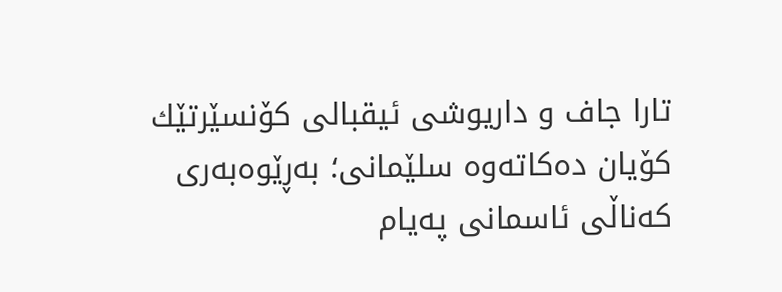تارا جاف و داریوشی‌ ئیقبالی‌ كۆنسێرتێك كۆیان ده‌كاته‌وه‌ سلێمانی؛ به‌ڕێوه‌به‌ری كه‌ناڵی ئاسمانی په‌یام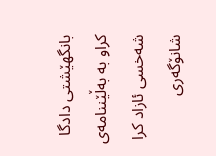بانگهێشتی دادگا کراو به‌ به‌ڵێننامه‌ی شه‌خسی ئازاد کرا شانۆگه‌ری‌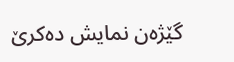گێژه‌ن نمایش ده‌كرێ